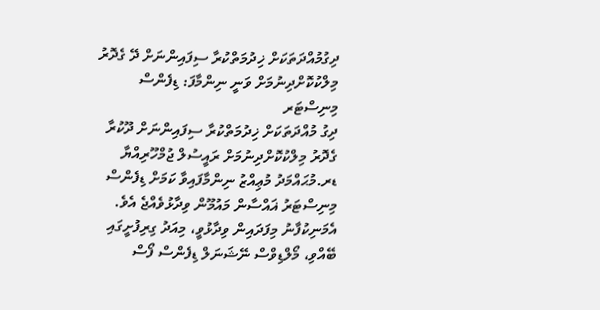ދިގުމުއްދަތަކަށް ޚިދުމަތްކުރާ ސިފައިންނަށް ދޭ ގެދޮރު މިލްކުކޮށްދިނުމަށް ވަނީ ނިންމާފަ: ޑިފެންސް މިނިސްޓަރ
ދިގު މުއްދަތަކަށް ޚިދުމަތްކުރާ ސިފައިންނަށް ދޫކުރާ ގެދޮރު މިލްކުކޮށްދިނުމަށް ރައީސުލް ޖުމްހޫރިއްޔާ ޑރ.މުޙައްމަދު މުޢިއްޒު ނިންމާފައިވާ ކަމަށް ޑިފެންސް މިނިސްޓަރު ޣައްސާން މައުމޫން ވިދާޅުވެއްޖެ އެވެ.
އެމަނިކުފާނު މިފަދައިން ވިދާޅުވީ، މިއަދު ގިރިފުށީގައި ބޭއްވި، މޯލްޑިވްސް ނޭޝަނަލް ޑިފެންސް ފޯސް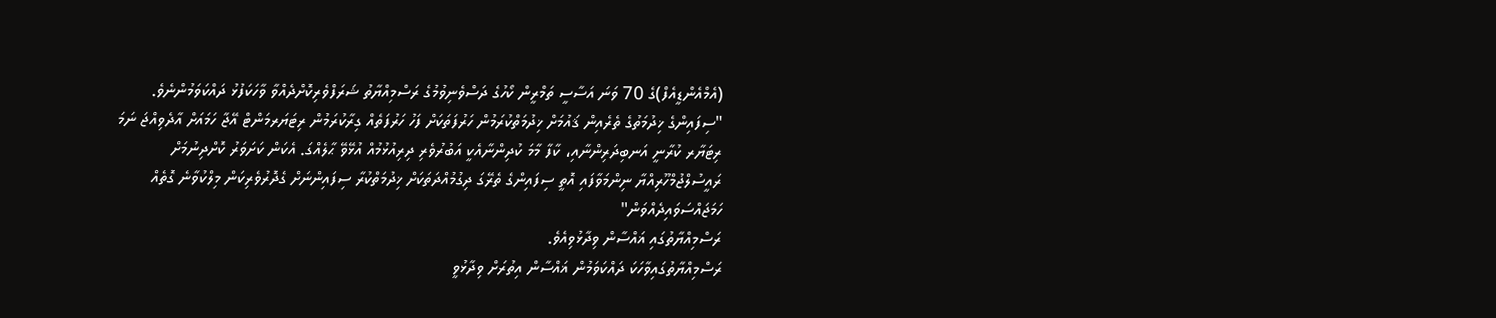(އެމްއެންޑީއެފް)ގެ 70 ވަނަ އަސާސީ ތަމްރީން ކޯހުގެ ދަސްވެނިވުމުގެ ރަސްމިއްޔާތު ޝަރަފްވެރިކޮށްދެއްވާ ވާހަކަފުޅު ދައްކަވަމުންނެވެ.
"ސިފައިންގެ ޚިދުމަތުގެ ތެރެއިން ޤައުމަށް ޚިދުމަތްކުރަމުން ހަރުފަތަކަށް ފަހު ހަރުފަތެއް ގިރާކުރަމުން ރިޓަޔަރމަންޓް އޭޖާ ހަމައަށް އާދެވިއްޖަ ނަމަ ރިޓަޔާރ ކުރާނީ އަނބިދަރިންނާއި، ކާފާ މާމަ ކުދިންނާއެކީ އަބުރުވެރި ދިރިއުޅުމުއް އުޅޭވޭ ޙާލެއްގަ. އެކަން ކަށަވަރު ކޮށްދިނުމަށް ރައީސުލްޖުމްހޫރިއްޔާ ނިންމަވާފައި އޮތީ ސިފައިންގެ ތެރޭގަ ދިގުމުއްދަތަކަށް ޚިދުމަތްކުރާ ސިފައިންނަށް ގެދޮރުވެރިކަން މިލްކުވާނެ ގޮތެއް ހަމަޖައްސަވައިދެއްވަން"
ރަސްމިއްޔާތުގައި ޣައްސާން ވިދާޅުވިއެވެ.
ރަސްމިއްޔާތުގައިވާހަކަ ދައްކަވަމުން ޣައްސާން އިތުރަށް ވިދާޅުވީ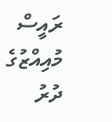ރައީސް މުއިއްޒުގެ ދުރު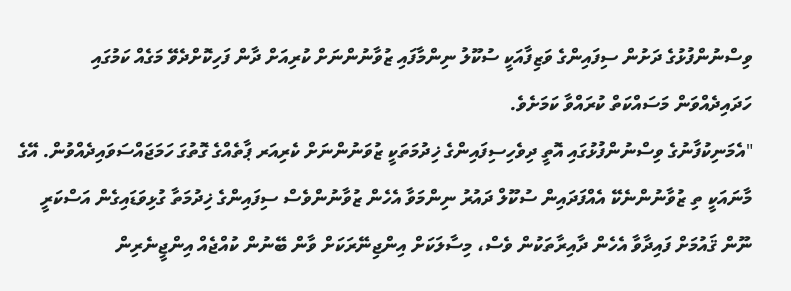ވިސްނުންފުޅުގެ ދަށުން ސިފައިންގެ ވަޒިފާއަކީ ސުކޫލު ނިންމާފައި ޒުވާނުންނަށް ކުރިއަށް ދާން ފަހިކޮށްދެވޭ މަގެއް ކަމުގައި ހަދައިދެއްވަން މަސައްކަތް ކުރައްވާ ކަމަށެވެ.
"އެމަނިކުފާނުގެ ވިސްނުންފުޅުގައި އޮތީ ދިވެހިސިފައިންގެ ޚިދުމަތަކީ ޒުވަނުންނަށް ކެރިއަރ ޕާތެއްގެ ގޮތުގަ ހަމަޖައްސަވައިދެއްވުން. އޭގެ މާނައަކީ ތި ޒުވާނުންނެކޭ އެއްފަދައިން ސުކޫލް ދައުރު ނިންމަވާ އެހެން ޒުވާނުންވެސް ސިފައިންގެ ޚިދުމަތާ ގުޅިވަޑައިގެން އަސްކަރީ ނޫން ޤައުމަށް ފައިދާވާ އެހެން ދާއިރާތަކުން ވެސް، މިސާލަކަށް އިންޖިނޭރަކަށް ވާން ބޭނުން ކުއްޖެއް އިންޖީނެރިން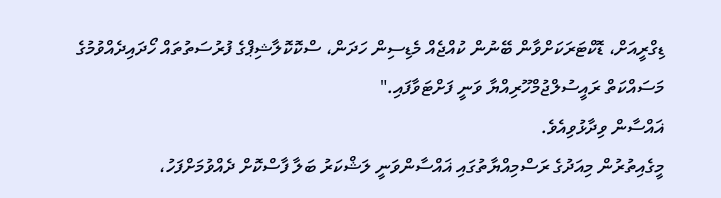ޑިގްރީއަށް، ޑޮކްޓަރަކަށްވާން ބޭނުން ކުއްޖެއް މެޑިސިން ހަދަން، ސްކޮކޮލާޝިޕްގެ ފުރުސަތުތައް ހޯދައިދެއްވުމުގެ މަސައްކަތް ރައީސުލްޖުމްހޫރިއްޔާ ވަނީ ފަށްޓަވާފައި."
ޣައްސާން ވިދާޅުވިއެވެ.
މީގެއިތުރުން މިއަދުގެ ރަސްމިއްޔާތުގައި ޣައްސާންވަނީ ލަޝްކަރު ބަލާ ފާސްކޮށް ދެއްވުމަށްފަހު،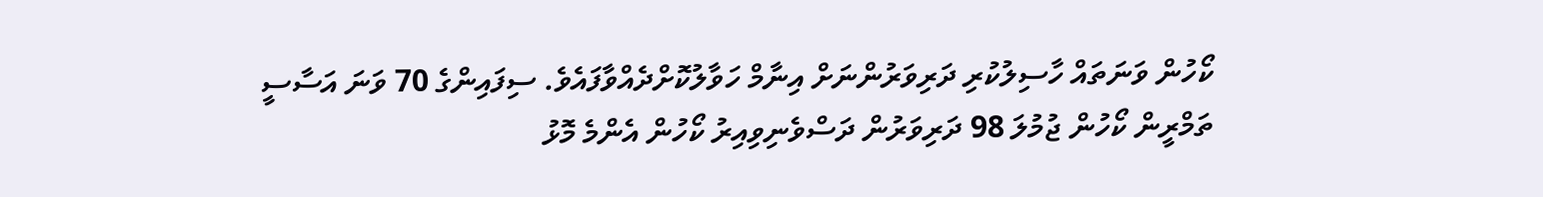ކޯހުން ވަނަތައް ހާސިލުކުރި ދަރިވަރުންނަށް އިނާމް ހަވާލުކޮށްދެއްވާފައެވެ. ސިފައިންގެ 70 ވަނަ އަސާސީ ތަމްރީން ކޯހުން ޖުމުލަ 98 ދަރިވަރުން ދަސްވެނިވިއިރު ކޯހުން އެންމެ މޮޅު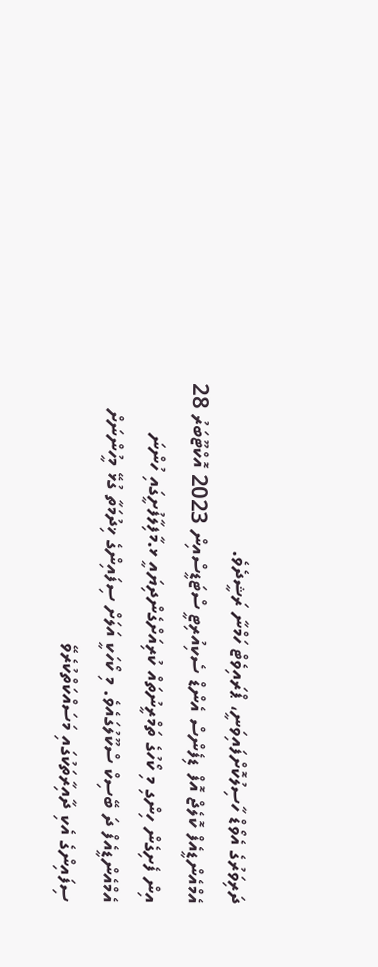ދަރިވަރުގެ އެވޯޑް ހާސިލުކޮށްފައިވަނީ، ޕްރައިވެޓް ހަމްނާ ރަޝީދެވެ.
އެމްއެންޑީއެފް ކޮލެޖް އޮފް ޑިފެންސް އެންޑް ސެކިއުރިޓީ ސްޓަޑީސްއިން 2023 އޮކްޓޫބަރު 28 އިން ފެށިގެން ހިންގި މި ކޯހުގެ ތަމްރީނުތައް ކުރިއަށްގެންދިޔައީ ޅ.މާފިލާފުށީގައި ހުންނަ އެމްއެންޑީއެފް ދަ ބޭސިކް ސްކޫލުގައެވެ. މި ކޯހަކީ އަލަށް ސިފައިންގެ ޚިދުމަތާ ގުޅޭ މީހުންނަށް ސިފައިންގެ އެކި ދާއިރާތަކުގައި މަސައްކަތްކުރެވޭ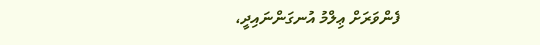ފެންވަރަށް ޢިލްމު އުނގަންނައިދީ،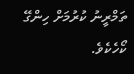ތަމްރީނު ކުރުމަށް ހިންގޭ ކޯހެކެވެ.